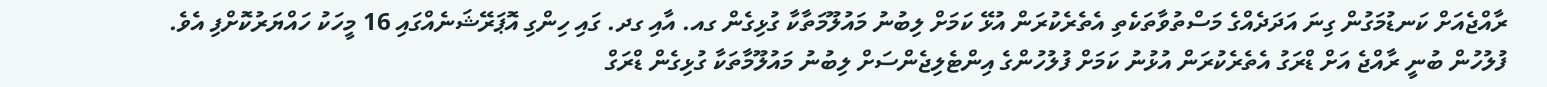ރާއްޖެއަށް ކަނޑުމަގުން ގިނަ އަދަދެއްގެ މަސްތުވާތަކެތި އެތެރެކުރަން އުޅޭ ކަމަށް ލިބުނު މައުލޫމަތާކާ ގުޅިގެން ގއ. އާއި ގދ. ގައި ހިންގި އޮޕަރޭޝަނެއްގައި 16 މީހަކު ހައްޔަރުކޮށްފި އެވެ.
ފުލުހުން ބުނީ ރާއްޖެ އަށް ޑްރަގު އެތެރެކުރަން އުޅުނު ކަމަށް ފުލުހުންގެ އިންޓެލިޖެންސަށް ލިބުނު މައުލޫމާތަކާ ގުޅިގެން ޑްރަގް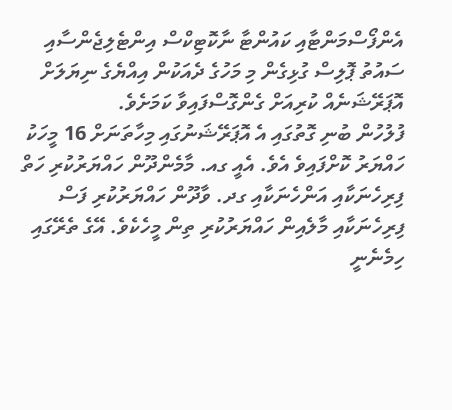އެންފޯސްމަންޓާއި ކައުންޓާ ނާކޮޓިކްސް އިންޓެލިޖެންސާއި ސައުތު ޕޮލިސް ގުޅިގެން މި މަހުގެ ދެއަކުން އިއްޔެގެ ނިޔަލަށް އޮޕަރޭޝަނެއް ކުރިއަށް ގެންގޮސްފައިވާ ކަމަށެވެ.
ފުލުހުން ބުނި ގޮތުގައި އެ އޮޕަރޭޝަނުގައި މިހާތަނަށް 16 މީހަކު ހައްޔަރު ކޮށްފައިވެ އެވެ. އެއީ ގއ. މާމެންދޫން ހައްޔަރުކުރި ހަތް ފިރިހެނަކާއި އަންހެނަކާއި ގދ. ވާދޫން ހައްޔަރުކުރި ފަސް ފިރިހެނަކާއި މާލެއިން ހައްޔަރުކުރި ތިން މީހެކެވެ. އޭގެ ތެރޭގައި ހިމެނެނީ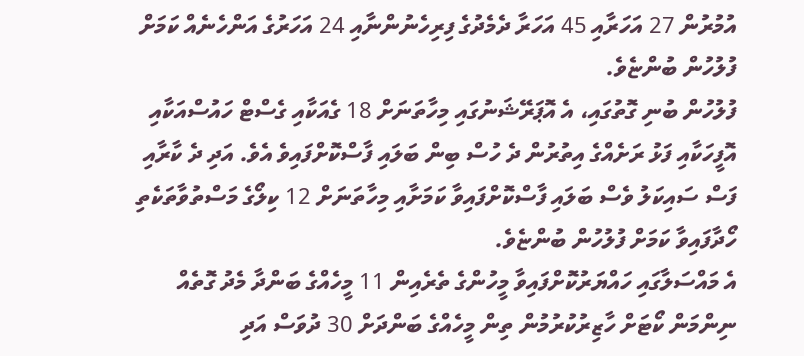އުމުރުން 27 އަހަރާއި 45 އަހަރާ ދެމެދުގެ ފިރިހެނުންނާއި 24 އަހަރުގެ އަންހެނެއް ކަމަށް ފުލުހުން ބުންޏެވެ.
ފުލުހުން ބުނި ގޮތުގައި، އެ އޮޕަރޭޝަނުގައި މިހާތަނަށް 18 ގެއަކާއި ގެސްޓް ހައުސްއަކާއި އޮފީހަކާއި ފަޅު ރަށެއްގެ އިތުރުން ދެ ހުސް ބިން ބަލައި ފާސްކޮށްފައިވެ އެވެ. އަދި ދެ ކާރާއި ފަސް ސައިކަލު ވެސް ބަލައި ފާސްކޮށްފައިވާ ކަމަށާއި މިހާތަނަށް 12 ކިލޯގެ މަސްތުވާތަކެތި ހޯދާފައިވާ ކަމަށް ފުލުހުން ބުންޏެވެ.
އެ މައްސަލާގައި ހައްޔަރުކޮށްފައިވާ މީހުންގެ ތެރެއިން 11 މީހެއްގެ ބަންދާ މެދު ގޮތެއް ނިންމަން ކޯޓަށް ހާޒިރުކުރުމުން ތިން މީހެއްގެ ބަންދަށް 30 ދުވަސް އަދި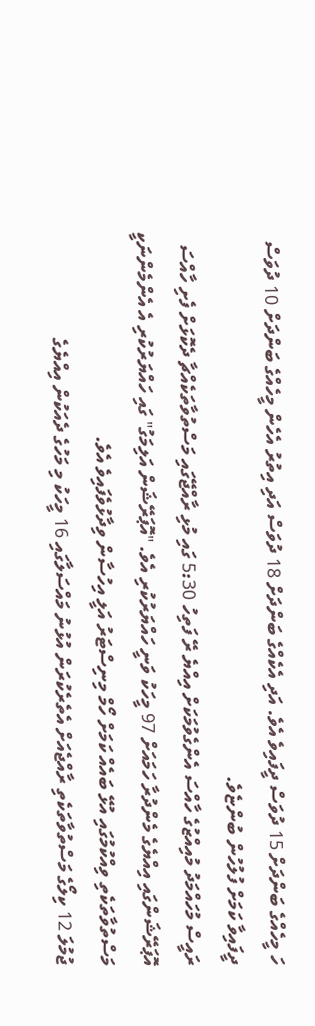ހަ މީހެއްގެ ބަންދަށް 15 ދުވަސް ދީފައިވެ އެވެ. އަދި އެކެއްގެ ބަންދަށް 18 ދުވަސް އަދި އިތުރު އެހެން މީހެއްގެ ބަންދަށް 10 ދުވަސް ދީފައިވާ ކަމަށް ފުލުހުން ބުންޏެވެ.
ރައީސް މުހައްމަދު މުއިއްޒުގެ ހާއްސަ އެންގެވުމަކަށް އިއްޔެ ރޭ ފަތިހު 5:30 ގައި މުޅި ރާއްޖޭގައި މަސްތުވާތަކެއްޗާ ދެކޮޅަށް ފެށި ހާއްސަ އޮޕަރޭޝަންގައި އިއްޔެގެ މެންދުރާ ހަމައަށް 97 މީހަކު ވަނީ ހައްޔަރުކުރި އެވެ. "އޮޕަރޭޝަން އަލިމަގު" ގައި ހައްޔަރުކުރި އެ އެންމެންނަކީ މަސްތުވާތަކެތި ވިއްކުމުގައި އުޅޭ ބައެއް ކަމަށް ހޯމް މިނިސްޓަރު އަލީ އިހުސާން ވިދާޅުވެފައިވެ އެވެ.
ޖުމުލަ 12 ކިލޯގެ މަސްތުވާތަކެތި ރާއްޖެއަށް އެތެރެކުރަން އުޅުނު މައްސަލާގައި 16 މީހަކު މި މަހުގެ ދެއަކުން އިއްޔެގެ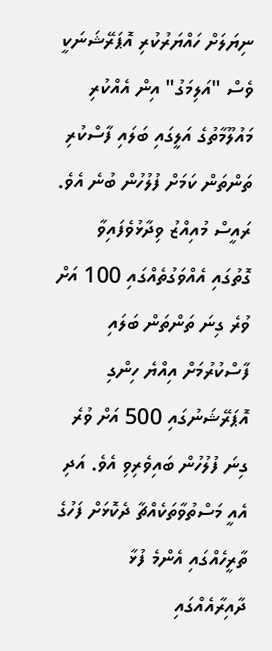ނިޔަލަށް ހައްޔަރުކުރި އޮޕަރޭޝަނަކީ ވެސް "އަލިމަގު" އިން އެއްކުރި މައުލޫމާތުގެ އަލީގައި ބަލައި ފާސްކުރި ތަންތަން ކަމަށް ފުލުހުން ބުނެ އެވެ.
ރައީސް މުއިއްޒު ވިދާޅުވެފައިވާ ގޮތުގައި އެއްވަގުތެއްގައި 100 އަށް ވުރެ ގިނަ ތަންތަން ބަލައި ފާސްކުރުމަށް އިއްޔެ ހިންގި އޮޕަރޭޝަނުގައި 500 އަށް ވުރެ ގިނަ ފުލުހުން ބައިވެރިވި އެވެ. އަދި އެއީ މަސްތުވާތަކެއްޗާ ދެކޮޅަށް ފަހުގެ ތާރީހެއްގައި އެންމެ ފުޅާ ދާއިރާއެއްގައި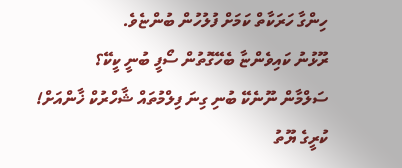ހިންގާ ހަރަކާތް ކަމަށް ފުލުހުން ބުންޏެވެ.
ރޫޅުނު ކައިވެންޏާ ބެހޭގޮތުން ސޯފީ ބުނީ ކީކޭ؟
ސަލްމާން ނޫނެކޭ ބުނި ގިނަ ފިލްމުތައް ޝާހްރުކް ޚާންއަށް!
ކުރީގެ ޔޫތު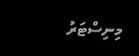މިނިސްޓަރު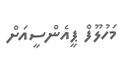މަހުލޫފް ޕީއެންސީއަށް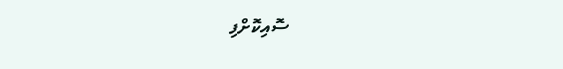ސޮއިކޮށްފި